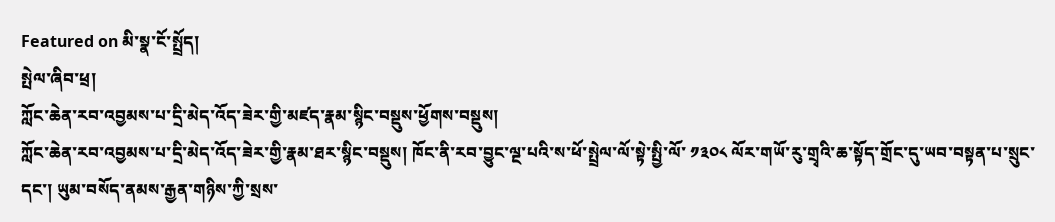Featured on མི་སྣ་ངོ་སྤྲོད།
སྤེལ་ཞིབ་ཕྲ།
ཀློང་ཆེན་རབ་འབྱམས་པ་དྲི་མེད་འོད་ཟེར་གྱི་མཛད་རྣམ་སྙིང་བསྡུས་ཕྱོགས་བསྡུས།
ཀློང་ཆེན་རབ་འབྱམས་པ་དྲི་མེད་འོད་ཟེར་གྱི་རྣམ་ཐར་སྙིང་བསྡུས། ཁོང་ནི་རབ་བྱུང་ལྔ་པའི་ས་ཕོ་སྤྲེལ་ལོ་སྟེ་སྤྱི་ལོ་ ༡༣༠༨ ལོར་གཡོ་རུ་གྲྭའི་ཆ་སྟོད་གྲོང་དུ་ཡབ་བསྟན་པ་སྲུང་དང་། ཡུམ་བསོད་ནམས་རྒྱན་གཉིས་ཀྱི་སྲས་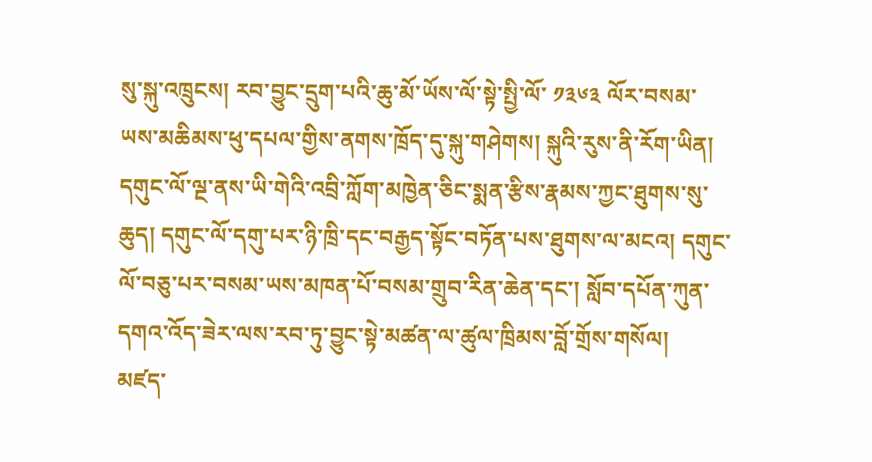སུ་སྐུ་འཁྲུངས། རབ་བྱུང་དྲུག་པའི་ཆུ་མོ་ཡོས་ལོ་སྟེ་སྤྱི་ལོ་ ༡༣༦༣ ལོར་བསམ་ཡས་མཆིམས་ཕུ་དཔལ་གྱིས་ནགས་ཁྲོད་དུ་སྐུ་གཤེགས། སྐུའི་རུས་ནི་རོག་ཡིན། དགུང་ལོ་ལྔ་ནས་ཡི་གེའི་འབྲི་ཀློག་མཁྱེན་ཅིང་སྨན་རྩིས་རྣམས་ཀྱང་ཐུགས་སུ་ཆུད། དགུང་ལོ་དགུ་པར་ཉི་ཁྲི་དང་བརྒྱད་སྟོང་བཏོན་པས་ཐུགས་ལ་མངའ། དགུང་ལོ་བཅུ་པར་བསམ་ཡས་མཁན་པོ་བསམ་གྲུབ་རིན་ཆེན་དང་། སློབ་དཔོན་ཀུན་དགའ་འོད་ཟེར་ལས་རབ་ཏུ་བྱུང་སྟེ་མཚན་ལ་ཚུལ་ཁྲིམས་བློ་གྲོས་གསོལ།
མཛད་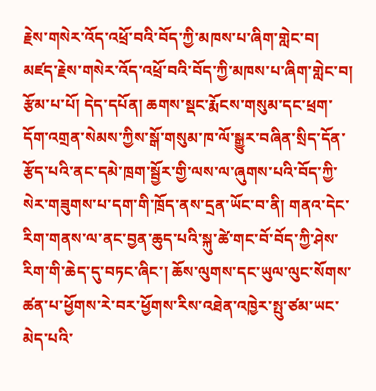རྗེས་གསེར་འོད་འཕྲོ་བའི་བོད་ཀྱི་མཁས་པ་ཞིག་གླེང་བ།
མཛད་རྗེས་གསེར་འོད་འཕྲོ་བའི་བོད་ཀྱི་མཁས་པ་ཞིག་གླེང་བ། རྩོམ་པ་པོ། དེད་དཔོན། ཆགས་སྡང་རྨོངས་གསུམ་དང་ཕྲག་དོག་འགྲན་སེམས་ཀྱིས་སྒོ་གསུམ་ཁ་ལོ་སྒྱུར་བཞིན་སྲིད་དོན་རྩོད་པའི་ནང་དམེ་ཁྲག་སྦྱོར་གྱི་ལས་ལ་ཞུགས་པའི་བོད་ཀྱི་སེར་གཟུགས་པ་དག་གི་ཁྲོད་ནས་དྲན་ཡོང་བ་ནི། གནའ་དེང་རིག་གནས་ལ་ནང་བྱན་ཆུད་པའི་སྐུ་ཚེ་གང་བོ་བོད་ཀྱི་ཤེས་རིག་གི་ཆེད་དུ་བཏང་ཞིང་། ཆོས་ལུགས་དང་ཡུལ་ལུང་སོགས་ཚན་པ་ཕྱོགས་རེ་བར་ཕྱོགས་རིས་འཐེན་འཁྱེར་སྤུ་ཙམ་ཡང་མེད་པའི་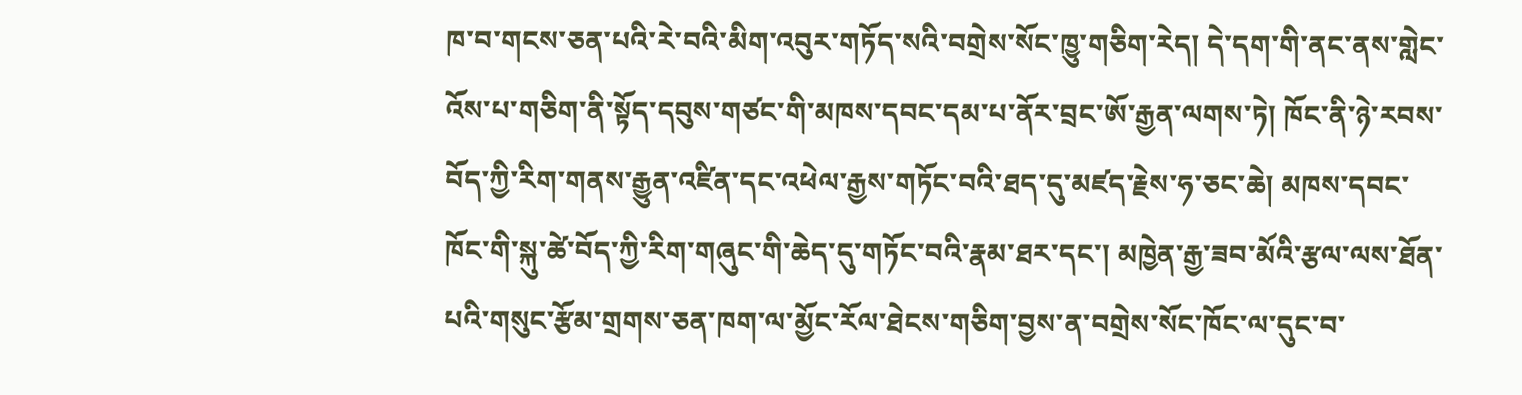ཁ་བ་གངས་ཅན་པའི་རེ་བའི་མིག་འབུར་གཏོད་སའི་བགྲེས་སོང་ཁྱུ་གཅིག་རེད། དེ་དག་གི་ནང་ནས་གླེང་འོས་པ་གཅིག་ནི་སྟོད་དབུས་གཙང་གི་མཁས་དབང་དམ་པ་ནོར་བྲང་ཨོ་རྒྱན་ལགས་ཏེ། ཁོང་ནི་ཉེ་རབས་བོད་ཀྱི་རིག་གནས་རྒྱུན་འཛིན་དང་འཕེལ་རྒྱས་གཏོང་བའི་ཐད་དུ་མཛད་རྗེས་ཧ་ཅང་ཆེ། མཁས་དབང་ཁོང་གི་སྐུ་ཚེ་བོད་ཀྱི་རིག་གཞུང་གི་ཆེད་དུ་གཏོང་བའི་རྣམ་ཐར་དང་། མཁྱེན་རྒྱ་ཟབ་མོའི་རྩལ་ལས་ཐོན་པའི་གསུང་རྩོམ་གྲགས་ཅན་ཁག་ལ་མྱོང་རོལ་ཐེངས་གཅིག་བྱས་ན་བགྲེས་སོང་ཁོང་ལ་དུང་བ་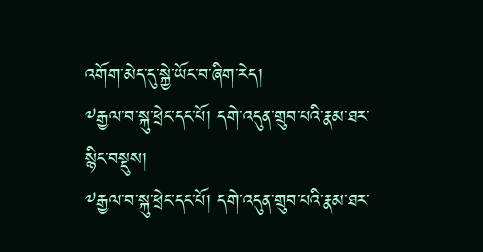འགོག་མེད་དུ་སྐྱེ་ཡོང་བ་ཞིག་རེད།
༸རྒྱལ་བ་སྐུ་ཕྲེང་དང་པོ། དགེ་འདུན་གྲུབ་པའི་རྣམ་ཐར་སྙིང་བསྡུས།
༸རྒྱལ་བ་སྐུ་ཕྲེང་དང་པོ། དགེ་འདུན་གྲུབ་པའི་རྣམ་ཐར་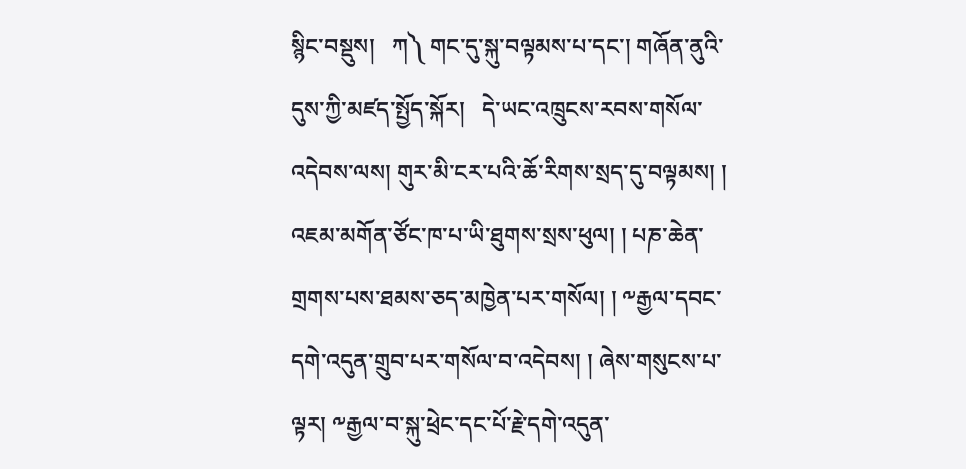སྙིང་བསྡུས།   ཀ༽ གང་དུ་སྐུ་བལྟམས་པ་དང་། གཞོན་ནུའི་དུས་ཀྱི་མཛད་སྤྱོད་སྐོར།   དེ་ཡང་འཁྲུངས་རབས་གསོལ་འདེབས་ལས། གུར་མི་ངར་པའི་ཆོ་རིགས་སྲད་དུ་བལྟམས། ། འཇམ་མགོན་ཙོང་ཁ་པ་ཡི་ཐུགས་སྲས་ཕུལ། ། པཎ་ཆེན་གྲགས་པས་ཐམས་ཅད་མཁྱེན་པར་གསོལ། ། ༸རྒྱལ་དབང་དགེ་འདུན་གྲུབ་པར་གསོལ་བ་འདེབས། ། ཞེས་གསུངས་པ་ལྟར། ༸རྒྱལ་བ་སྐུ་ཕྲེང་དང་པོ་རྗེ་དགེ་འདུན་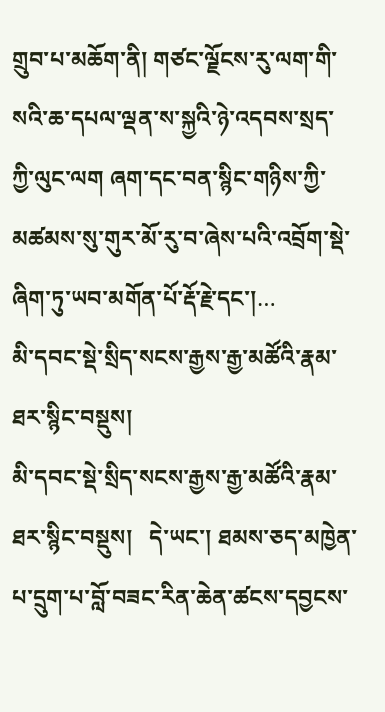གྲུབ་པ་མཆོག་ནི། གཙང་ལྗོངས་རུ་ལག་གི་སའི་ཆ་དཔལ་ལྡན་ས་སྐྱའི་ཉེ་འདབས་སྲད་ཀྱི་ལུང་ལག ཞག་དང་བན་སྙིང་གཉིས་ཀྱི་མཚམས་སུ་གུར་མོ་རུ་བ་ཞེས་པའི་འབྲོག་སྡེ་ཞིག་ཏུ་ཡབ་མགོན་པོ་རྡོ་རྗེ་དང་།…
མི་དབང་སྡེ་སྲིད་སངས་རྒྱས་རྒྱ་མཚོའི་རྣམ་ཐར་སྙིང་བསྡུས།
མི་དབང་སྡེ་སྲིད་སངས་རྒྱས་རྒྱ་མཚོའི་རྣམ་ཐར་སྙིང་བསྡུས།   དེ་ཡང་། ཐམས་ཅད་མཁྱེན་པ་དྲུག་པ་བློ་བཟང་རིན་ཆེན་ཚངས་དབྱངས་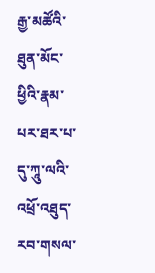རྒྱ་མཚོའི་ཐུན་མོང་ཕྱིའི་རྣམ་པར་ཐར་པ་དུ་ཀཱུ་ལའི་འཕྲོ་འཐུད་རབ་གསལ་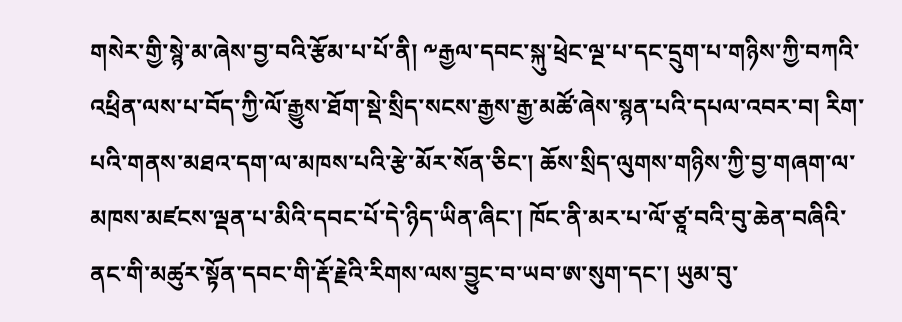གསེར་གྱི་སྙེ་མ་ཞེས་བྱ་བའི་རྩོམ་པ་པོ་ནི། ༸རྒྱལ་དབང་སྐུ་ཕྲེང་ལྔ་པ་དང་དྲུག་པ་གཉིས་ཀྱི་བཀའི་འཕྲིན་ལས་པ་བོད་ཀྱི་ལོ་རྒྱུས་ཐོག་སྡེ་སྲིད་སངས་རྒྱས་རྒྱ་མཚོ་ཞེས་སྙན་པའི་དཔལ་འབར་བ། རིག་པའི་གནས་མཐའ་དག་ལ་མཁས་པའི་རྩེ་མོར་སོན་ཅིང་། ཆོས་སྲིད་ལུགས་གཉིས་ཀྱི་བྱ་གཞག་ལ་མཁས་མཛངས་ལྡན་པ་མིའི་དབང་པོ་དེ་ཉིད་ཡིན་ཞིང་། ཁོང་ནི་མར་པ་ལོ་ཙཱ་བའི་བུ་ཆེན་བཞིའི་ནང་གི་མཚུར་སྟོན་དབང་གི་རྡོ་རྗེའི་རིགས་ལས་བྱུང་བ་ཡབ་ཨ་སུག་དང་། ཡུམ་བུ་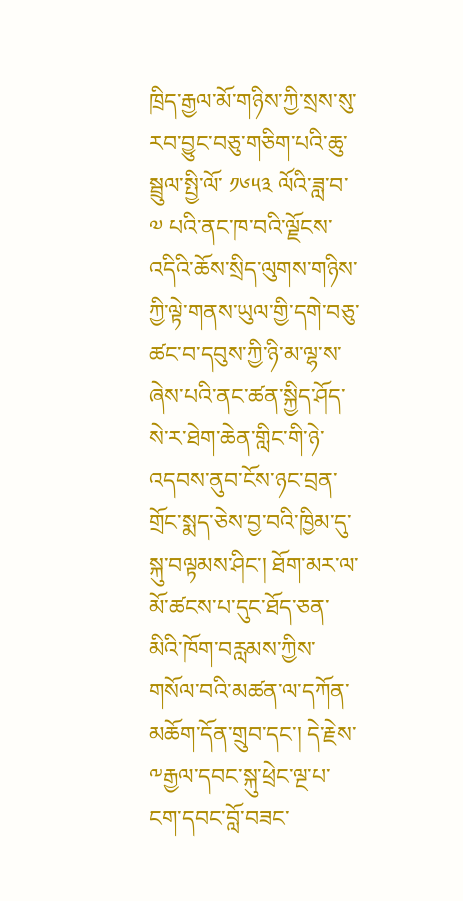ཁྲིད་རྒྱལ་མོ་གཉིས་ཀྱི་སྲས་སུ་རབ་བྱུང་བཅུ་གཅིག་པའི་ཆུ་སྦྲུལ་སྤྱི་ལོ་ ༡༦༥༣ ལོའི་ཟླ་བ་ ༧ པའི་ནང་ཁ་བའི་ལྗོངས་འདིའི་ཆོས་སྲིད་ལུགས་གཉིས་ཀྱི་ལྟེ་གནས་ཡུལ་གྱི་དགེ་བཅུ་ཚང་བ་དབུས་ཀྱི་ཉི་མ་ལྷ་ས་ཞེས་པའི་ནང་ཚན་སྐྱིད་ཤོད་སེ་ར་ཐེག་ཆེན་གླིང་གི་ཉེ་འདབས་ནུབ་ངོས་ཉང་བྲན་གྲོང་སྨད་ཅེས་བྱ་བའི་ཁྱིམ་དུ་སྐུ་བལྟམས་ཤིང་། ཐོག་མར་ལ་མོ་ཚངས་པ་དུང་ཐོད་ཅན་མིའི་ཁོག་བརླམས་ཀྱིས་གསོལ་བའི་མཚན་ལ་དཀོན་མཆོག་དོན་གྲུབ་དང་། དེ་རྗེས་༸རྒྱལ་དབང་སྐུ་ཕྲེང་ལྔ་པ་ངག་དབང་བློ་བཟང་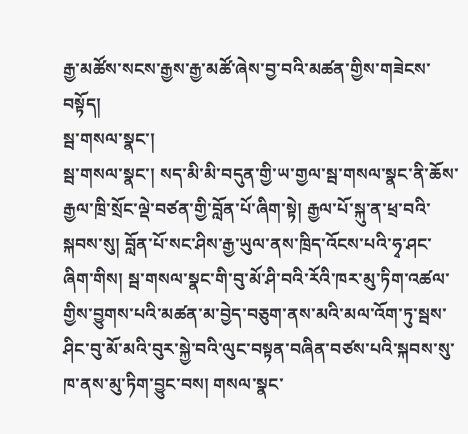རྒྱ་མཚོས་སངས་རྒྱས་རྒྱ་མཚོ་ཞེས་བྱ་བའི་མཚན་གྱིས་གཟེངས་བསྟོད།
སྦ་གསལ་སྣང་།
སྦ་གསལ་སྣང་། སད་མི་མི་བདུན་གྱི་ཡ་གྱལ་སྦ་གསལ་སྣང་ནི་ཆོས་རྒྱལ་ཁྲི་སྲོང་ལྡེ་བཙན་གྱི་བློན་པོ་ཞིག་སྟེ། རྒྱལ་པོ་སྐུ་ན་ཕྲ་བའི་སྐབས་སུ། བློན་པོ་སང་ཤིས་རྒྱ་ཡུལ་ནས་ཁྲིད་འོངས་པའི་ཧྭ་ཤང་ཞིག་གིས། སྦ་གསལ་སྣང་གི་བུ་མོ་ཤི་བའི་རོའི་ཁར་མུ་ཏིག་འཚལ་གྱིས་བྱུགས་པའི་མཚན་མ་བྱེད་བཅུག་ནས་མའི་མལ་འོག་ཏུ་སྦས་ཤིང་བུ་མོ་མའི་བུར་སྐྱེ་བའི་ལུང་བསྟན་བཞིན་བཙས་པའི་སྐབས་སུ་ཁ་ནས་མུ་ཏིག་བྱུང་བས། གསལ་སྣང་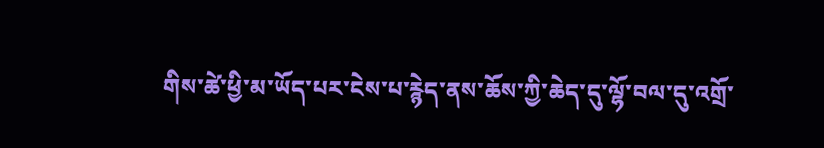གིས་ཚེ་ཕྱི་མ་ཡོད་པར་ངེས་པ་རྙེད་ནས་ཆོས་ཀྱི་ཆེད་དུ་ལྷོ་བལ་དུ་འགྲོ་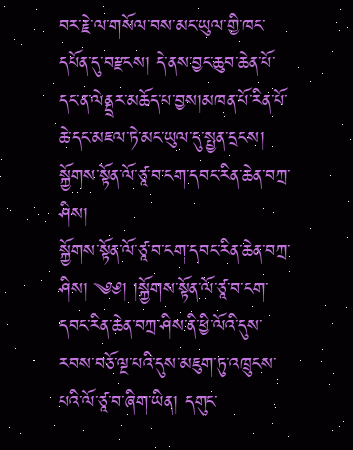བར་རྗེ་ལ་གསོལ་བས་མང་ཡུལ་གྱི་ཁང་དཔོན་དུ་བརྫངས། དེ་ནས་བྱང་ཆུབ་ཆེན་པོ་དང་ན་ལེནྡྲར་མཆོད་པ་བྱས།མཁན་པོ་རིན་པོ་ཆེ་དང་མཇལ་ཏེ་མང་ཡུལ་དུ་སྤྱན་དྲངས།
སྐྱོགས་སྟོན་ལོ་ཙཱ་བ་ངག་དབང་རིན་ཆེན་བཀྲ་ཤིས།
སྐྱོགས་སྟོན་ལོ་ཙཱ་བ་ངག་དབང་རིན་ཆེན་བཀྲ་ཤིས། ༄༅། །སྐྱོགས་སྟོན་ལོ་ཙཱ་བ་ངག་དབང་རིན་ཆེན་བཀྲ་ཤིས་ནི་ཕྱི་ལོའི་དུས་རབས་བཅོ་ལྔ་པའི་དུས་མཇུག་ཏུ་འཁྲུངས་པའི་ལོ་ཙཱ་བ་ཞིག་ཡིན། དགུང་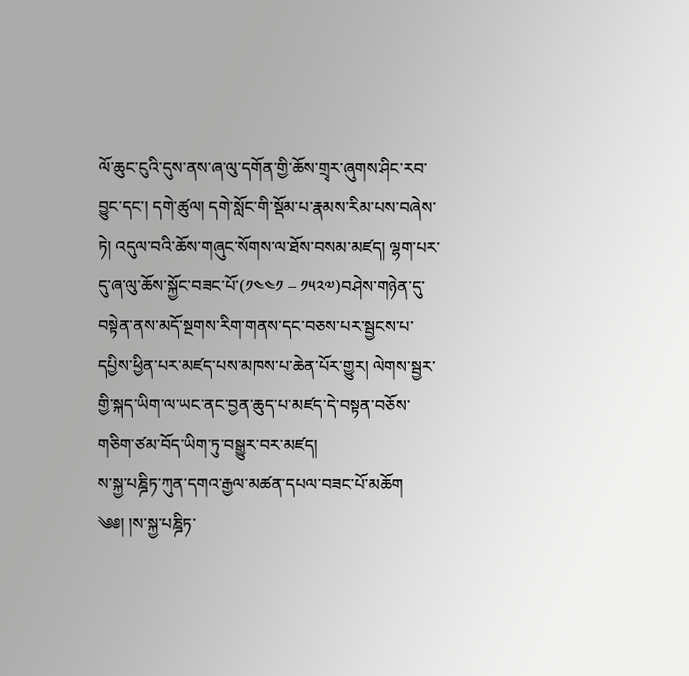ལོ་ཆུང་ངུའི་དུས་ནས་ཞ་ལུ་དགོན་གྱི་ཆོས་གྲྭར་ཞུགས་ཤིང་རབ་བྱུང་དང་། དགེ་ཚུལ། དགེ་སློང་གི་སྡོམ་པ་རྣམས་རིམ་པས་བཞེས་ཏེ། འདུལ་བའི་ཆོས་གཞུང་སོགས་ལ་ཐོས་བསམ་མཛད། ལྷག་པར་དུ་ཞ་ལུ་ཆོས་སྐྱོང་བཟང་པོ་(༡༤༤༡ – ༡༥༢༧)བཤེས་གཉེན་དུ་བསྟེན་ནས་མདོ་སྔགས་རིག་གནས་དང་བཅས་པར་སྦྱངས་པ་དཔྱིས་ཕྱིན་པར་མཛད་པས་མཁས་པ་ཆེན་པོར་གྱུར། ལེགས་སྦྱར་གྱི་སྐད་ཡིག་ལ་ཡང་ནང་བྱན་ཆུད་པ་མཛད་དེ་བསྟན་བཅོས་གཅིག་ཙམ་བོད་ཡིག་ཏུ་བསྒྱུར་བར་མཛད།
ས་སྐྱ་པཎྜིཏ་ཀུན་དགའ་རྒྱལ་མཚན་དཔལ་བཟང་པོ་མཆོག
༄༅། །ས་སྐྱ་པཎྜིཏ་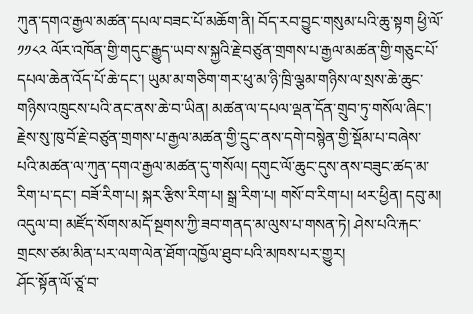ཀུན་དགའ་རྒྱལ་མཚན་དཔལ་བཟང་པོ་མཆོག་ནི། བོད་རབ་བྱུང་གསུམ་པའི་ཆུ་སྟག ཕྱི་ལོ་༡༡༨༢ ལོར་འཁོན་གྱི་གདུང་རྒྱུད་ཡབ་ས་སྐྱའི་རྗེ་བཙུན་གྲགས་པ་རྒྱལ་མཚན་གྱི་གཅུང་པོ་དཔལ་ཆེན་འོད་པོ་ཆེ་དང་། ཡུམ་མ་གཅིག་གར་ཕུ་མ་ཉི་ཁྲི་ལྕམ་གཉིས་ལ་སྲས་ཆེ་ཆུང་གཉིས་འཁྲུངས་པའི་ནང་ནས་ཆེ་བ་ཡིན། མཚན་ལ་དཔལ་ལྡན་དོན་གྲུབ་ཏུ་གསོལ་ཞིང་། རྗེས་སུ་ཁུ་བོ་རྗེ་བཙུན་གྲགས་པ་རྒྱལ་མཚན་གྱི་དྲུང་ནས་དགེ་བསྙེན་གྱི་སྡོམ་པ་བཞེས་པའི་མཚན་ལ་ཀུན་དགའ་རྒྱལ་མཚན་དུ་གསོལ། དགུང་ལོ་ཆུང་དུས་ནས་བཟུང་ཚད་མ་རིག་པ་དང་། བཟོ་རིག་པ། སྐར་རྩིས་རིག་པ། སྒྲ་རིག་པ། གསོ་བ་རིག་པ། ཕར་ཕྱིན། དབུ་མ། འདུལ་བ། མཛོད་སོགས་མདོ་སྔགས་ཀྱི་ཟབ་གནད་མ་ལུས་པ་གསན་ཏེ། ཤེས་པའི་རྐང་གྲངས་ཙམ་མིན་པར་ལག་ལེན་ཐོག་འཁྱོལ་ཐུབ་པའི་མཁས་པར་གྱུར།
ཤོང་སྟོན་ལོ་ཙཱ་བ་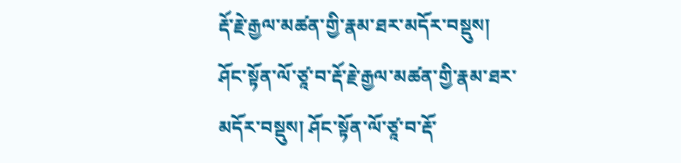རྡོ་རྗེ་རྒྱལ་མཚན་གྱི་རྣམ་ཐར་མདོར་བསྡུས།
ཤོང་སྟོན་ལོ་ཙཱ་བ་རྡོ་རྗེ་རྒྱལ་མཚན་གྱི་རྣམ་ཐར་མདོར་བསྡུས། ཤོང་སྟོན་ལོ་ཙཱ་བ་རྡོ་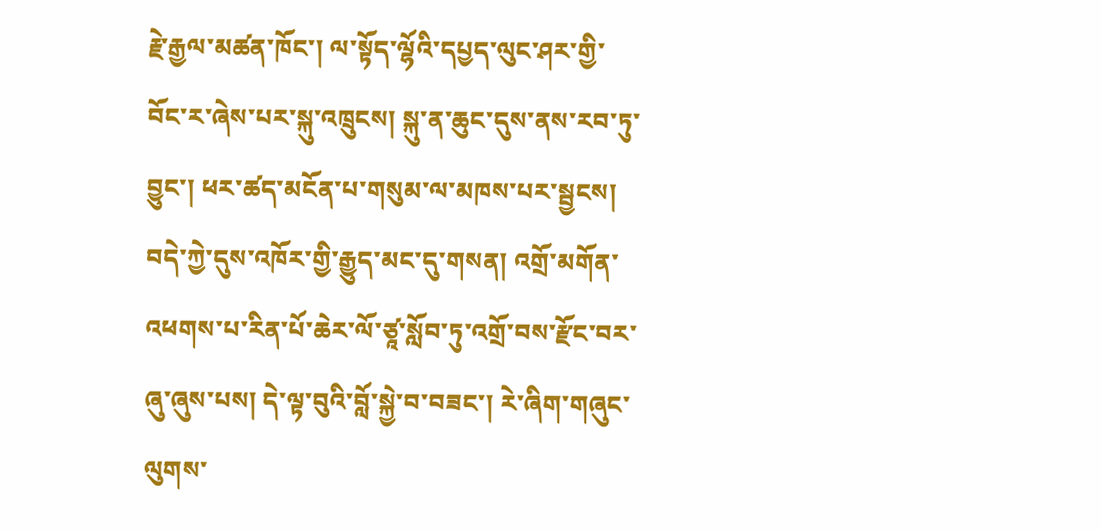རྗེ་རྒྱལ་མཚན་ཁོང་། ལ་སྟོད་ལྷོའི་དཔྱད་ལུང་ཤར་གྱི་བོང་ར་ཞེས་པར་སྐུ་འཁྲུངས། སྐུ་ན་ཆུང་དུས་ནས་རབ་ཏུ་བྱུང་། ཕར་ཚད་མངོན་པ་གསུམ་ལ་མཁས་པར་སྦྱངས། བདེ་ཀྱེ་དུས་འཁོར་གྱི་རྒྱུད་མང་དུ་གསན། འགྲོ་མགོན་འཕགས་པ་རིན་པོ་ཆེར་ལོ་ཙཱ་སློབ་ཏུ་འགྲོ་བས་རྫོང་བར་ཞུ་ཞུས་པས། དེ་ལྟ་བུའི་བློ་སྐྱེ་བ་བཟང་། རེ་ཞིག་གཞུང་ལུགས་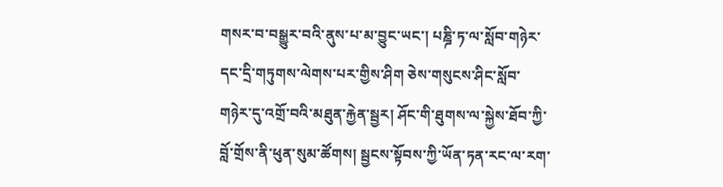གསར་བ་བསྒྱུར་བའི་ནུས་པ་མ་བྱུང་ཡང་། པཎྜི་ཏ་ལ་སློབ་གཉེར་དང་དྲི་གཏུགས་ལེགས་པར་གྱིས་ཤིག ཅེས་གསུངས་ཤིང་སློབ་གཉེར་དུ་འགྲོ་བའི་མཐུན་རྐྱེན་སྦྱར། ཤོང་གི་ཐུགས་ལ་སྐྱེས་ཐོབ་ཀྱི་བློ་གྲོས་ནི་ཕུན་སུམ་ཚོགས། སྦྱངས་སྟོབས་ཀྱི་ཡོན་ཏན་རང་ལ་རག་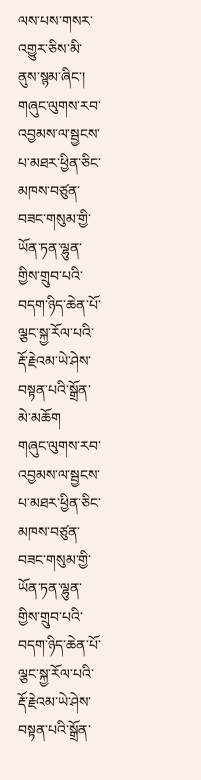ལས་པས་གསར་འགྱུར་ཅིས་མི་ནུས་སྙམ་ཞིང་།
གཞུང་ལུགས་རབ་འབྱམས་ལ་སྦྱངས་པ་མཐར་ཕྱིན་ཅིང་མཁས་བཙུན་བཟང་གསུམ་གྱི་ཡོན་ཏན་ལྷུན་གྱིས་གྲུབ་པའི་བདག་ཉིད་ཆེན་པོ་ལྕང་སྐྱ་རོལ་པའི་རྡོ་རྗེའམ་ཡེ་ཤེས་བསྟན་པའི་སྒྲོན་མེ་མཆོག
གཞུང་ལུགས་རབ་འབྱམས་ལ་སྦྱངས་པ་མཐར་ཕྱིན་ཅིང་མཁས་བཙུན་བཟང་གསུམ་གྱི་ཡོན་ཏན་ལྷུན་གྱིས་གྲུབ་པའི་བདག་ཉིད་ཆེན་པོ་ལྕང་སྐྱ་རོལ་པའི་རྡོ་རྗེའམ་ཡེ་ཤེས་བསྟན་པའི་སྒྲོན་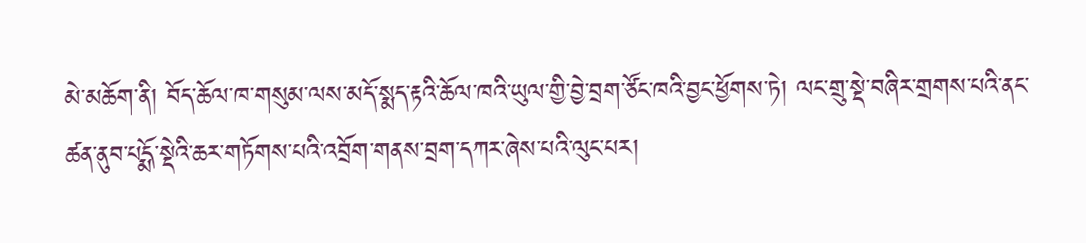མེ་མཆོག་ནི། བོད་ཆོལ་ཁ་གསུམ་ལས་མདོ་སྨད་རྟའི་ཆོལ་ཁའི་ཡུལ་གྱི་བྱེ་བྲག་ཙོང་ཁའི་བྱང་ཕྱོགས་ཏེ། ལང་གྲུ་སྡེ་བཞིར་གྲགས་པའི་ནང་ཚན་ནུབ་པདྨོ་སྡེའི་ཆར་གཏོགས་པའི་འབྲོག་གནས་བྲག་དཀར་ཞེས་པའི་ལུང་པར།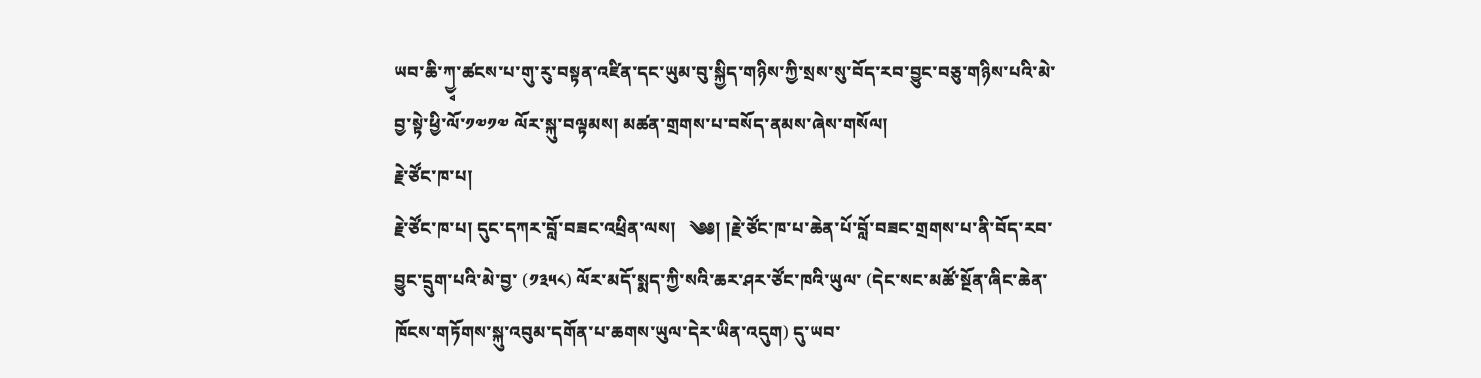ཡབ་ཆི་ཀྱྭ་ཚངས་པ་གུ་རུ་བསྟན་འཛིན་དང་ཡུམ་བུ་སྐྱིད་གཉིས་ཀྱི་སྲས་སུ་བོད་རབ་བྱུང་བཅུ་གཉིས་པའི་མེ་བྱ་སྟེ་ཕྱི་ལོ་༡༧༡༧ ལོར་སྐུ་བལྟམས། མཚན་གྲགས་པ་བསོད་ནམས་ཞེས་གསོལ།
རྗེ་ཙོང་ཁ་པ།
རྗེ་ཙོང་ཁ་པ། དུང་དཀར་བློ་བཟང་འཕྲིན་ལས།   ༄༅། །རྗེ་ཙོང་ཁ་པ་ཆེན་པོ་བློ་བཟང་གྲགས་པ་ནི་བོད་རབ་བྱུང་དྲུག་པའི་མེ་བྱ་ (༡༣༥༨) ལོར་མདོ་སྨད་ཀྱི་སའི་ཆར་ཤར་ཙོང་ཁའི་ཡུལ་ (དེང་སང་མཚོ་སྔོན་ཞིང་ཆེན་ཁོངས་གཏོགས་སྐུ་འབུམ་དགོན་པ་ཆགས་ཡུལ་དེར་ཡིན་འདུག) དུ་ཡབ་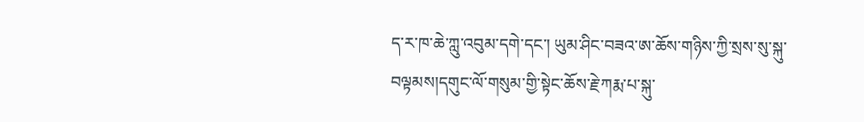ད་ར་ཁ་ཆེ་ཀླུ་འབུམ་དགེ་དང་། ཡུམ་ཤིང་བཟའ་ཨ་ཆོས་གཉིས་ཀྱི་སྲས་སུ་སྐུ་བལྟམས།དགུང་ལོ་གསུམ་གྱི་སྟེང་ཆོས་རྗེ་ཀརྨ་པ་སྐུ་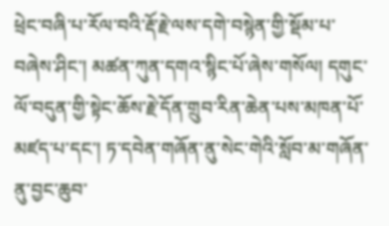ཕྲེང་བཞི་པ་རོལ་བའི་རྡོ་རྗེ་ལས་དགེ་བསྙེན་གྱི་སྡོམ་པ་བཞེས་ཤིང་། མཚན་ཀུན་དགའ་སྙིང་པོ་ཞེས་གསོལ། དགུང་ལོ་བདུན་གྱི་སྟེང་ཆོས་རྗེ་དོན་གྲུབ་རིན་ཆེན་པས་མཁན་པོ་མཛད་པ་དང་། ཏ་དབེན་གཞོན་ནུ་སེང་གེའི་སློབ་མ་གཞོན་ནུ་བྱང་ཆུབ་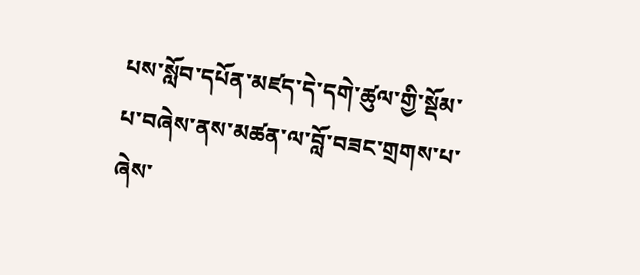པས་སློབ་དཔོན་མཛད་དེ་དགེ་ཚུལ་གྱི་སྡོམ་པ་བཞེས་ནས་མཚན་ལ་བློ་བཟང་གྲགས་པ་ཞེས་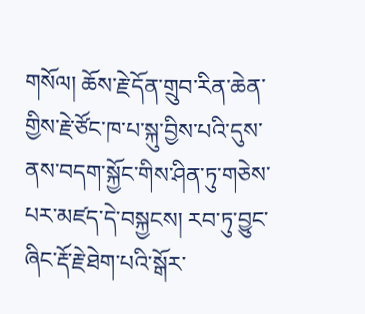གསོལ། ཆོས་རྗེ་དོན་གྲུབ་རིན་ཆེན་གྱིས་རྗེ་ཙོང་ཁ་པ་སྐུ་བྱིས་པའི་དུས་ནས་བདག་སྐྱོང་གིས་ཤིན་ཏུ་གཅེས་པར་མཛད་དེ་བསྐྱངས། རབ་ཏུ་བྱུང་ཞིང་རྡོ་རྗེ་ཐེག་པའི་སྒོར་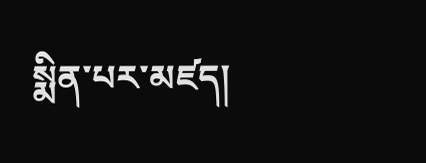སྨིན་པར་མཛད།